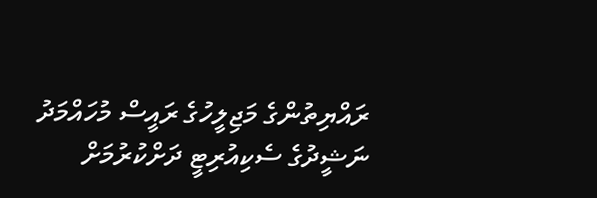ރައްޔިތުންގެ މަޖިލީހުގެ ރައީސް މުހައްމަދު ނަޝީދުގެ ސެކިއުރިޓީ ދަށްކުރުމަށް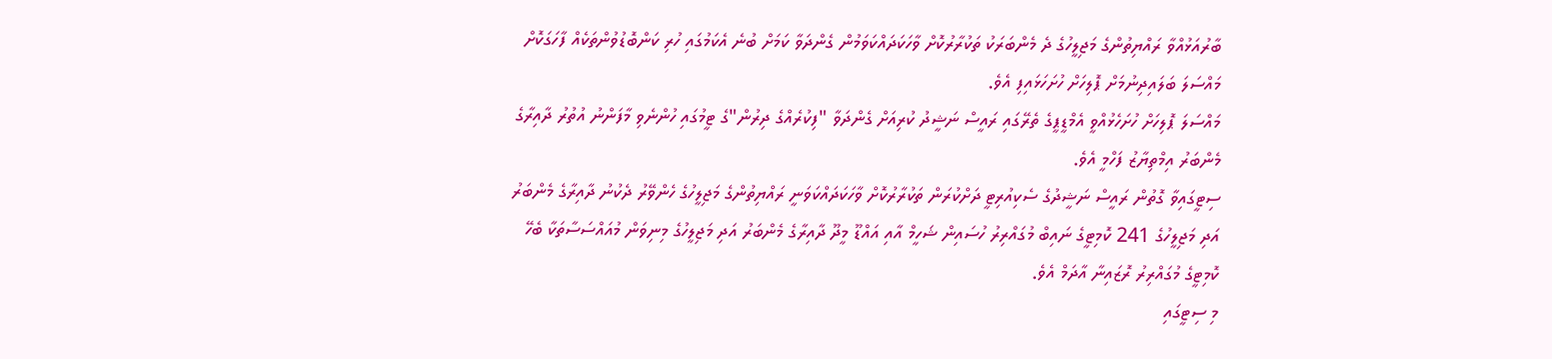ބާރުއަޅުއްވާ ރައްޔިތުންގެ މަޖިލީހުގެ ދެ މެންބަރަކު ތަކުރާރުކޮށް ވާހަކަދައްކަވަމުން ގެންދަވާ ކަމަށް ބުނެ އެކަމުގައި ހުރި ކަންބޮޑުވުންތަކެއް ފާހަގަކޮށް މައްސަލަ ބަލައިދިނުމަށް ޕޮލިހަށް ހުށަހަޅައިފި އެވެ.
މައްސަލަ ޕޮލިހަށް ހުށަހެޅުއްވީ އެމްޑީޕީގެ ތެރޭގައި ރައީސް ނަޝީދު ކުރިއަށް ގެންދަވާ "ފިކުރެއްގެ ދިރުން"ގެ ޓީމުގައި ހުންނެވި މާފަންނު އުތުރު ދާއިރާގެ މެންބަރު އިމްތިޔާޒު ފަހްމީ އެވެ.
ސިޓީގައިވާ ގޮތުން ރައީސް ނަޝީދުގެ ސެކިއުރިޓީ ދަށްކުރަން ތަކުރާރުކޮށް ވާހަކަދައްކަވަނީ ރައްޔިތުންގެ މަޖިލީހުގެ ހެންވޭރު ދެކުނު ދާއިރާގެ މެންބަރު އަދި މަޖިލީހުގެ 241 ކޮމިޓީގެ ނައިބް މުގައްރިރު ހުސައިން ޝަހީމް އާއި އައްޑޫ މީދޫ ދާއިރާގެ މެންބަރު އަދި މަޖިލީހުގެ މިނިވަން މުއައްސަސާތަކާ ބެހޭ ކޮމިޓީގެ މުގައްރިރު ރޮޒައިނާ އާދަމް އެވެ.
މި ސިޓީގައި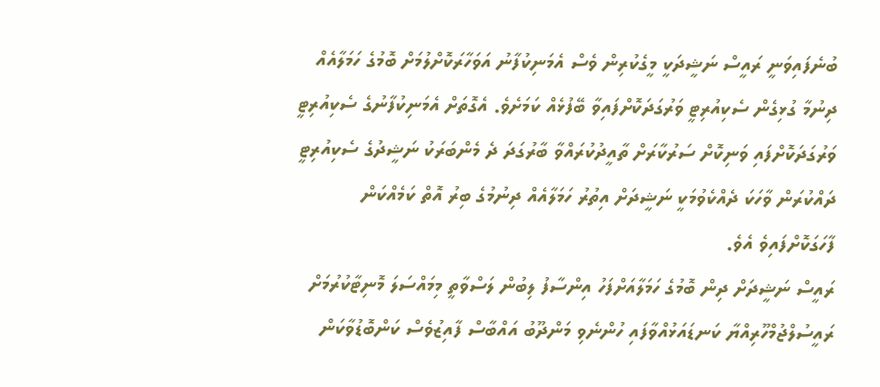ބުނެފައިވަނީ ރައީސް ނަޝީދަކީ މީގެކުރިން ވެސް އެމަނިކުފާނު އަވަހާރަކޮށްލުމަށް ބޮމުގެ ހަމަލާއެއް ދިނުމާ ގުޅިގެން ސެކިއުރިޓީ ވަރުގަދަކޮށްފައިވާ ބޭފުޅެއް ކަމަށެވެ. އެގޮތަށް އެމަނިކުފާނުގެ ސެކިއުރިޓީ ވަރުގަދަކޮށްފައި ވަނިކޮށް ސަރުކާރަށް ތާއީދުކުރައްވާ ބާރުގަދަ ދެ މެންބަރަކު ނަޝީދުގެ ސެކިއުރިޓީ ދައްކުރަން ވާހަކަ ދެއްކެވުމަކީ ނަޝީދަށް އިތުރު ހަމަލާއެއް ދިނުމުގެ ބިރު އޮތް ކަމެއްކަން ފާހަގަކޮށްފައިވެ އެވެ.
ރައީސް ނަޝީދަށް ދިން ބޮމުގެ ހަމަލާއަށްފަހު އިންސާފު ލިބުން ލަސްވާތީ މިމައްސަލަ މޮނިޓާކުރުމަށް ރައީސުލްޖުމްހޫރިއްޔާ ކަނޑައަޅުއްވާފައި ހުންނެވި މަންދޫބު އައްބާސް ފާއިޒުވެސް ކަންބޮޑުވާކަން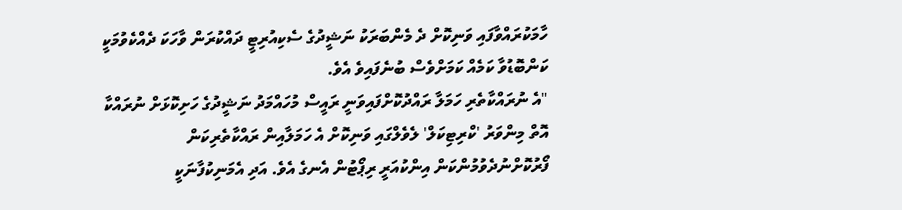ހާމަކުރައްވާފައި ވަނިކޮށް ދެ މެންބަރަކު ނަޝީދުގެ ސެކިއުރިޓީ ދައްކުރަން ވާހަކަ ދެއްކެވުމަކީ ކަންބޮޑުވާ ކަމެއް ކަމަށްވެސް ބުނެފައިވެ އެވެ.
"އެ ނުރައްކާތެރި ހަމަލާ ރައްދުކޮށްފައިވަނީ ރައީސް މުހައްމަދު ނަޝީދުގެ ހަށިކޮޅަށް ނުރައްކާ އޮތް މިންވަރު 'ކްރިޓިކަލް' ލެވެލްގައި ވަނިކޮށް އެ ހަމަލާއިން ރައްކާތެރިކަން ފޯރުކޮށްނުދެވުމުންކަން އިންކުއަރީ ރިޕޯޓުން އެނގެ އެވެ. އަދި އެމަނިކުފާނަކީ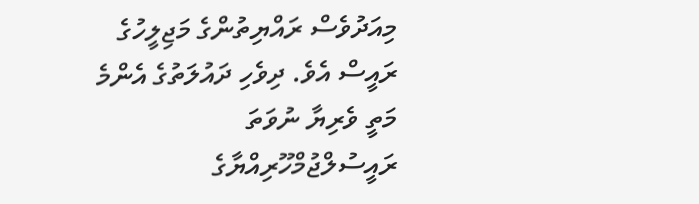މިއަދުވެސް ރައްޔިތުންގެ މަޖިލީހުގެ ރައީސް އެވެ. ދިވެހި ދައުލަތުގެ އެންމެ މަތީ ވެރިޔާ ނުވަތަ ރައީސުލްޖުމްހޫރިއްޔާގެ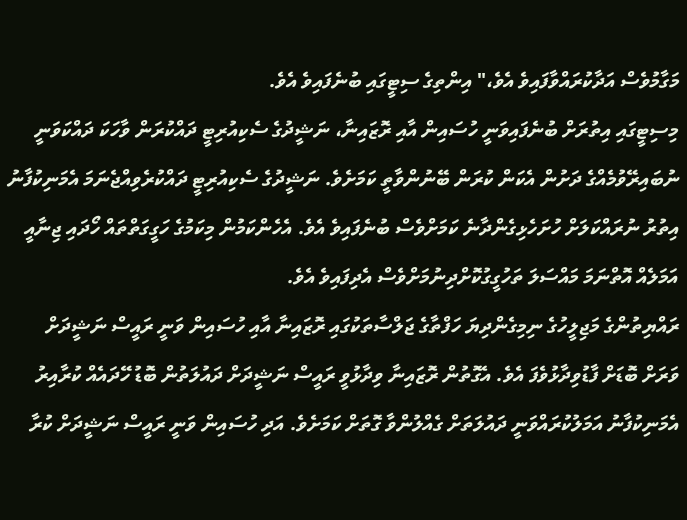މަގާމުވެސް އަދާކުރައްވާފައިވެ އެވެ،" އިންތިގެ ސިޓީގައި ބުނެފައިވެ އެވެ.
މިސިޓީގައި އިތުރަށް ބުނެފައިވަނީ ހުސައިން އާއި ރޮޒައިނާ، ނަޝީދުގެ ސެކިއުރިޓީ ދައްކުރަން ވާހަކަ ދައްކަވަނީ ނުބައިރޭވުމެއްގެ ދަށުން އެކަން ކުރަން ބޭނުންވާތީ ކަމަށެވެ. ނަޝީދުގެ ސެކިއުރިޓީ ދައްކުރެވިއްޖެނަމަ އެމަނިކުފާނު އިތުރު ނުރައްކަލަށް ހުށަހެޅިގެންދާނެ ކަމަށްވެސް ބުނެފައިވެ އެވެ. އެހެންކަމުން މިކަމުގެ ހަގީގަތްތައް ހޯދައި ޖިނާއީ އަމަލެއް އޮތްނަމަ މައްސަލަ ތަހުގީގުކޮށްދިނުމަށްވެސް އެދިފައިވެ އެވެ.
ރައްޔިތުންގެ މަޖިލީހުގެ ނިމިގެންދިޔަ ހަފްތާގެ ޖަލްސާތަކުގައި ރޮޒައިނާ އާއި ހުސައިން ވަނީ ރައީސް ނަޝީދަށް ވަރަށް ބޮޑަށް ފާޑުވިދާޅުވެފަ އެވެ. އެގޮތުން ރޮޒައިނާ ވިދާޅުވީ ރައީސް ނަޝީދަށް ދައުލަތުން ބޮޑު ހޭދައެއް ކުރާއިރު އެމަނިކުފާނު އަމަލުކުރައްވަނީ ދައުލަތަށް ގެއްލުންވާ ގޮތަށް ކަމަށެވެ. އަދި ހުސައިން ވަނީ ރައީސް ނަޝީދަށް ކުރާ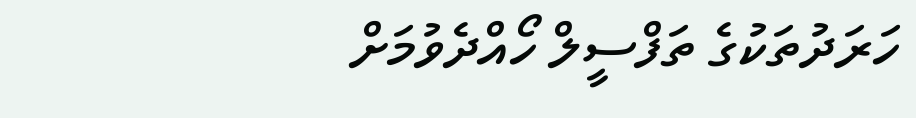ހަރަދުތަކުގެ ތަފްސީލް ހޯއްދެވުމަށް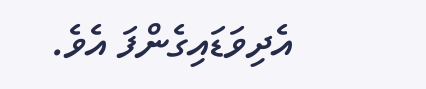އެދިވަޑައިގެންފަ އެވެ.